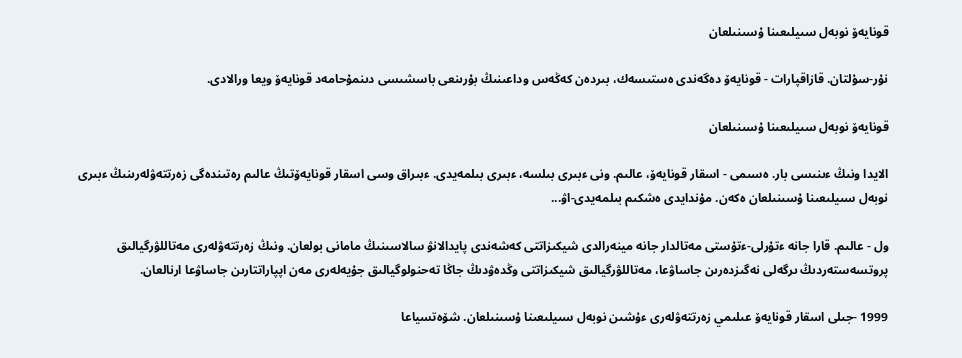قونايەۆ نوبەل سىيلىعىنا ۇسىنىلعان

نۇر-سۇلتان. قازاقپارات - قونايەۆ دەگەندى ەستىسەك، بىردەن كەڭەس وداعىنىڭ بۇرىنعى باسشىسى دىنمۇحامەد قونايەۆ ويعا ورالادى.

قونايەۆ نوبەل سىيلىعىنا ۇسىنىلعان

الايدا ونىڭ ءىنىسى بار. ەسىمى - اسقار قونايەۆ، عالىم. ونى ءبىرى بىلسە، ءبىرى بىلمەيدى. ءبىراق وسى اسقار قونايەۆتىڭ عالىم رەتىندەگى زەرتتەۋلەرىنىڭ ءبىرى نوبەل سىيلىعىنا ۇسىنىلعان ەكەن. مۇندايدى ەشكىم بىلمەيدى-اۋ...

ول - عالىم. قارا جانە ءتۇرلى-ءتۇستى مەتالدار جانە مينەرالدى شيكىزاتتى كەشەندى پايدالانۋ سالاسىنىڭ مامانى بولعان. ونىڭ زەرتتەۋلەرى مەتاللۋرگيالىق پروتسەستەردىڭ ىرگەلى نەگىزدەرىن جاساۋعا، مەتاللۋرگيالىق شيكىزاتتى وڭدەۋدىڭ جاڭا تەحنولوگيالىق جۇيەلەرى مەن اپپاراتتارىن جاساۋعا ارنالعان.

1999 -جىلى اسقار قونايەۆ عىلىمي زەرتتەۋلەرى ءۇشىن نوبەل سىيلىعىنا ۇسىنىلعان. شۆەتسياعا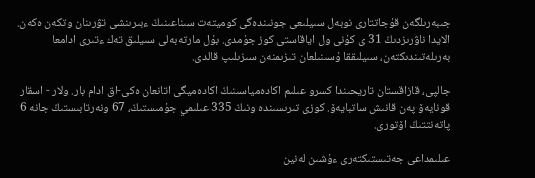جىبەرىلگەن قۇجاتتارى نوبەل سىيلىعى جونىندەگى كوميتەت سىناعىنىڭ ءبىرىنشى تۋرىنان وتكەن ەكەن. الايدا ناۋرىزدىڭ 31 ى كۇنى ول اياقاستى كوز جۇمدى. بۇل مارتەبەلى سىيلىق تەك ءتىرى ادامعا بەرىلەتىندىكتەن، سىيلىققا ۇسىنىلعان تىزىمنەن سىزىلىپ قالدى.

جالپى، قازاقستان تاريحىندا كسرو عىلىم اكادەمياسىنىڭ اكادەميگى اتانعان ەكى-اق ادام بار. ولار - اسقار قونايەۆ پەن قانىش ساتبايەۆ. كوزى تىرىسىندە ونىڭ 335 عىلىمي جۇمىستىڭ، 67 ونەرتابىستىڭ جانە 6 پاتەنتتىڭ اۆتورى.

عىلىمداعى جەتىستىكتەرى ءۇشىن لەنين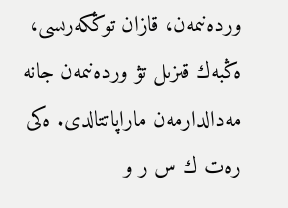وردەنىمەن، قازان توڭكەرىسى، ەڭبەك قىزىل تۋ وردەنىمەن جانە مەدالدارمەن ماراپاتتالدى. ەكى رەت ك س ر و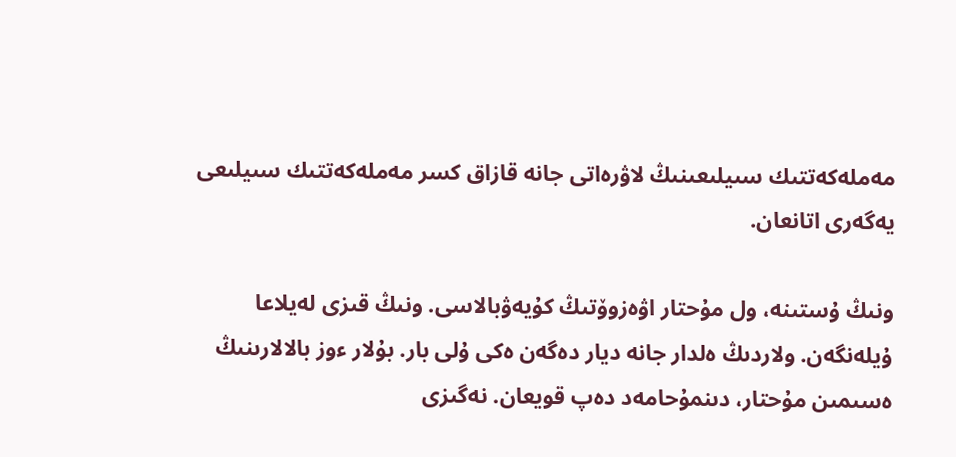مەملەكەتتىك سىيلىعىنىڭ لاۋرەاتى جانە قازاق كسر مەملەكەتتىك سىيلىعى يەگەرى اتانعان.

ونىڭ ۇستىنە، ول مۇحتار اۋەزوۆتىڭ كۇيەۋبالاسى. ونىڭ قىزى لەيلاعا ۇيلەنگەن. ولاردىڭ ەلدار جانە ديار دەگەن ەكى ۇلى بار. بۇلار ءوز بالالارىنىڭ ەسىمىن مۇحتار، دىنمۇحامەد دەپ قويعان. نەگىزى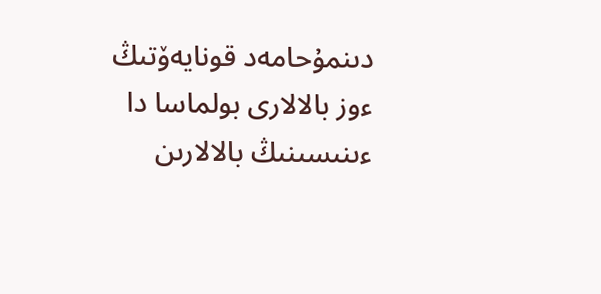دىنمۇحامەد قونايەۆتىڭ ءوز بالالارى بولماسا دا ءىنىسىنىڭ بالالارىن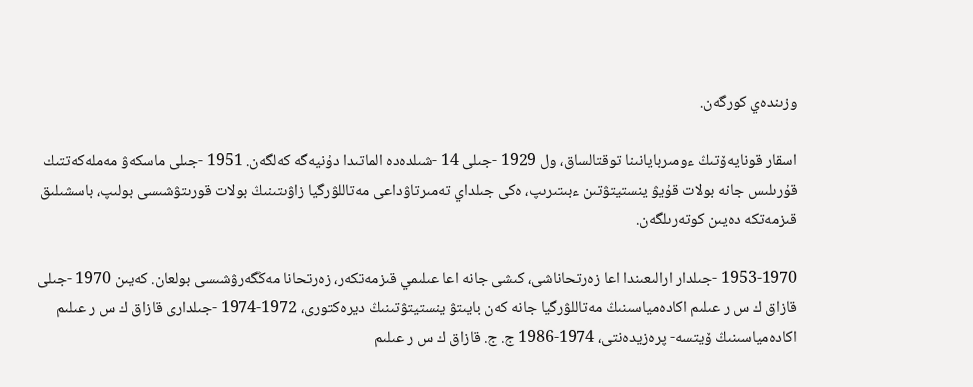وزىندەي كورگەن.

اسقار قونايەۆتىڭ ءومىربايانىنا توقتالساق، ول 1929 -جىلى 14 -شىلدەدە الماتىدا دۇنيەگە كەلگەن. 1951 -جىلى ماسكەۋ مەملەكەتتىك قۇرىلىس جانە بولات قۇيۋ ينستيتۋتىن ءبىتىرىپ، ەكى جىلداي تەمىرتاۋداعى مەتاللۋرگيا زاۋىتىنىڭ بولات قورىتۋشىسى بولىپ، باسشىلىق قىزمەتكە دەيىن كوتەرىلگەن.

1953-1970 -جىلدار ارالىعىندا اعا زەرتحاناشى، كىشى جانە اعا عىلىمي قىزمەتكەر، زەرتحانا مەڭگەرۋشىسى بولعان. كەيىن 1970 -جىلى قازاق ك س ر عىلىم اكادەمياسىنىڭ مەتاللۋرگيا جانە كەن بايىتۋ ينستيتۋتىنىڭ ديرەكتورى، 1972-1974 -جىلدارى قازاق ك س ر عىلىم اكادەمياسىنىڭ ۆيتسە- پرەزيدەنتى، 1974-1986 ج. ج. قازاق ك س ر عىلىم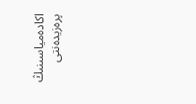اكادەمياسىنىڭ پرەزيدەنتى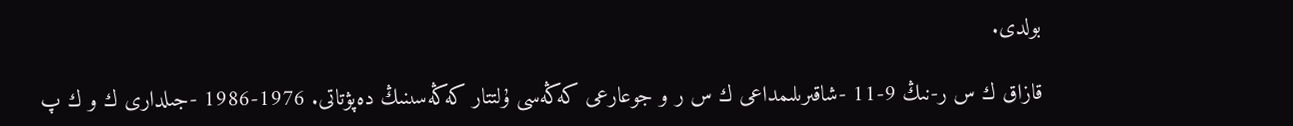بولدى.

قازاق ك س ر-نىڭ 9-11 -شاقىرىلىمداعى ك س ر و جوعارعى كەڭەسى ۇلتتار كەڭەسىنىڭ دەپۋتاتى. 1976-1986 -جىلدارى ك و ك پ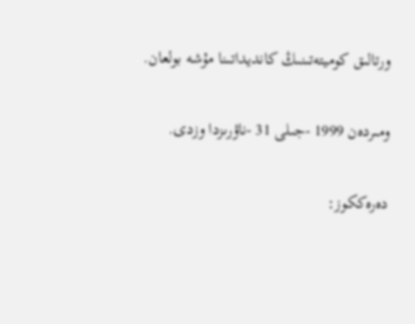ورتالىق كوميتەتىنىڭ كانديداتىنا مۇشە بولعان.

ومىردەن 1999 -جىلى 31 -ناۋرىزدا وزدى.

دەرەككوز: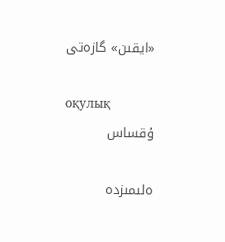«ايقىن» گازەتى

оқулық
ۇقساس

ەلىمىزدە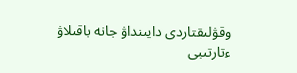وقۋلىقتاردى دايىنداۋ جانە باقىلاۋ ءتارتىبى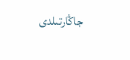جاڭارتىلدى